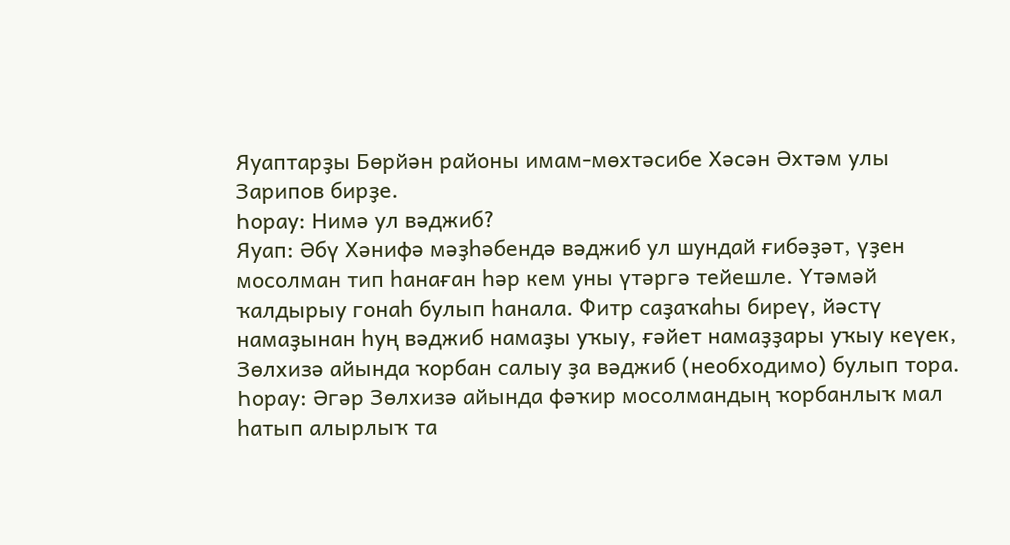Яуаптарҙы Бөрйән районы имам-мөхтәсибе Хәсән Әхтәм улы Зарипов бирҙе.
Һорау: Нимә ул вәджиб?
Яуап: Әбү Хәнифә мәҙһәбендә вәджиб ул шундай ғибәҙәт, үҙен мосолман тип һанаған һәр кем уны үтәргә тейешле. Үтәмәй ҡалдырыу гонаһ булып һанала. Фитр саҙаҡаһы биреү, йәстү намаҙынан һуң вәджиб намаҙы уҡыу, ғәйет намаҙҙары уҡыу кеүек, Зөлхизә айында ҡорбан салыу ҙа вәджиб (необходимо) булып тора.
Һорау: Әгәр Зөлхизә айында фәҡир мосолмандың ҡорбанлыҡ мал һатып алырлыҡ та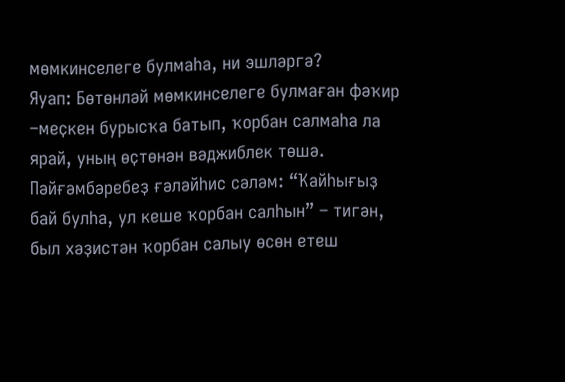мөмкинселеге булмаһа, ни эшләргә?
Яуап: Бөтөнләй мөмкинселеге булмаған фәҡир –меҫкен бурысҡа батып, ҡорбан салмаһа ла ярай, уның өҫтөнән вәджиблек төшә. Пәйғәмбәребеҙ ғәләйһис сәләм: “Ҡайһығыҙ бай булһа, ул кеше ҡорбан салһын” – тигән, был хәҙистән ҡорбан салыу өсөн етеш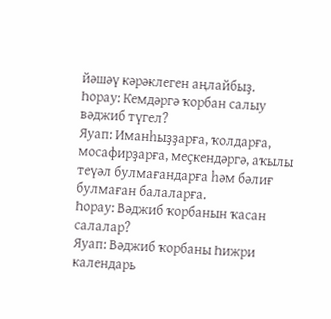йәшәү кәрәклеген аңлайбыҙ.
Һорау: Кемдәргә ҡорбан салыу вәджиб түгел?
Яуап: Иманһыҙҙарға, ҡолдарға, мосафирҙарға, меҫкендәргә, аҡылы теүәл булмағандарға һәм бәлиғ булмаған балаларға.
Һорау: Вәджиб ҡорбанын ҡасан салалар?
Яуап: Вәджиб ҡорбаны Һижри календарь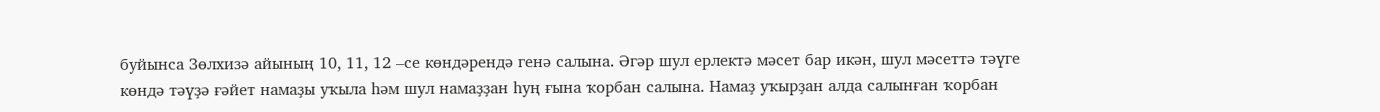буйынса Зөлхизә айының 10, 11, 12 –се көндәрендә генә салына. Әгәр шул ерлектә мәсет бар икән, шул мәсеттә тәүге көндә тәүҙә ғәйет намаҙы уҡыла һәм шул намаҙҙан һуң ғына ҡорбан салына. Намаҙ уҡырҙан алда салынған ҡорбан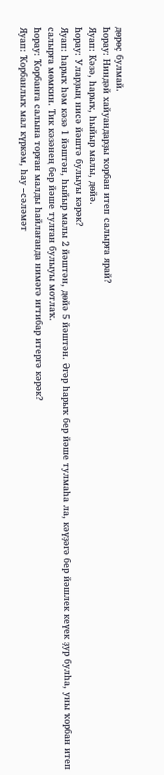дөрөҫ булмай.
Һорау: Ниндәй хайуандарҙы ҡорбан итеп салырға ярай?
Яуап: Кәзә, һарыҡ, һыйыр малы, дөйә.
Һорау: Уларҙың нисә йәштә булыуы кәрәк?
Яуап: һарыҡ һәм кәзә 1 йәштән, һыйыр малы 2 йәштән, дөйә 5 йәштән. Әгәр һарыҡ бер йәше тулмаһа ла, кәүҙәгә бер йәшлек кеүек ҙур булһа, уны ҡорбан итеп салырға мөмкин. Тик кәзәнең бер йәше тулған булыуы мотлаҡ.
Һорау: Ҡорбанға салына торған малды һайлағанда нимәгә иғтибар итергә кәрәк?
Яуап: Ҡорбанлыҡ мал күркәм, һау –сәләмәт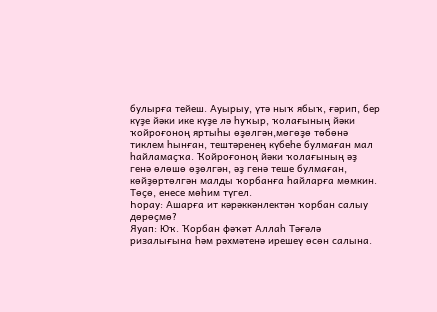булырға тейеш. Ауырыу, үтә ныҡ ябыҡ, ғәрип, бер күҙе йәки ике күҙе лә һуҡыр, ҡолағының йәки ҡойроғоноң яртыһы өҙөлгән,мөгөҙө төбөнә тиклем һынған, тештәренең күбеһе булмаған мал һайламаҫҡа. Ҡойроғоноң йәки ҡолағының әҙ генә өлөшө өҙөлгән, әҙ генә теше булмаған, көйҙөртөлгән малды ҡорбанға һайларға мөмкин. Төҫө, енесе мөһим түгел.
Һорау: Ашарға ит кәрәккәнлектән ҡорбан салыу дөрөҫмө?
Яуап: Юҡ. Ҡорбан фәҡәт Аллаһ Тәғәлә ризалығына һәм рәхмәтенә ирешеү өсөн салына.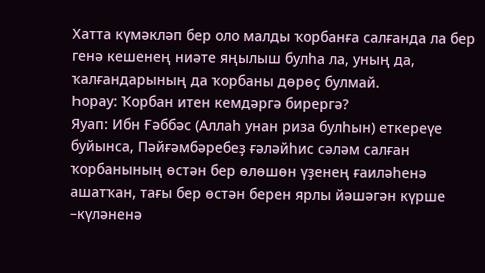Хатта күмәкләп бер оло малды ҡорбанға салғанда ла бер генә кешенең ниәте яңылыш булһа ла, уның да, ҡалғандарының да ҡорбаны дөрөҫ булмай.
Һорау: Ҡорбан итен кемдәргә бирергә?
Яуап: Ибн Ғәббәс (Аллаһ унан риза булһын) еткереүе буйынса, Пәйғәмбәребеҙ ғәләйһис сәләм салған ҡорбанының өстән бер өлөшөн үҙенең ғаиләһенә ашатҡан, тағы бер өстән берен ярлы йәшәгән күрше –күләненә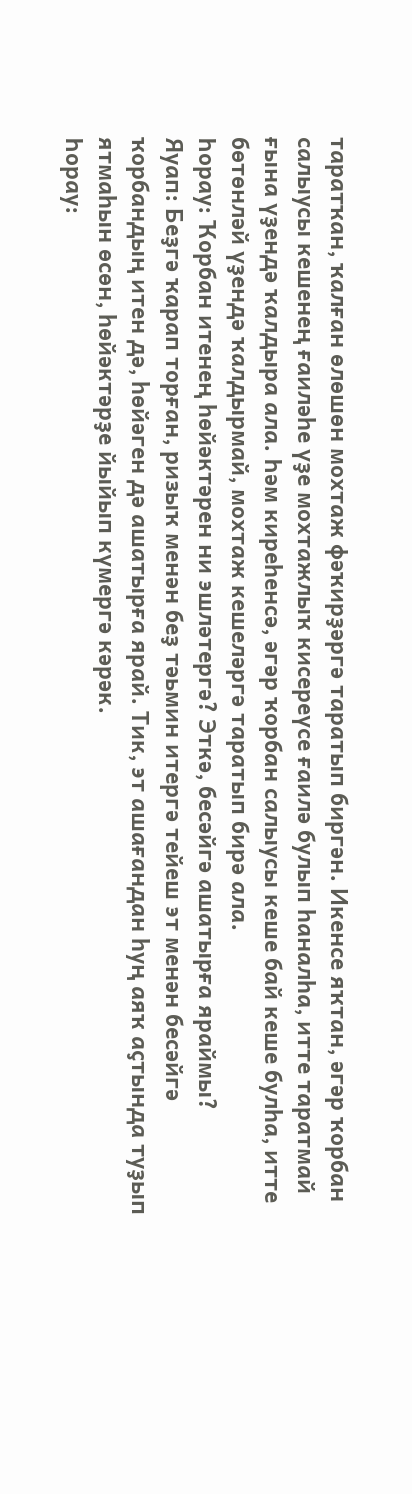таратҡан, ҡалған өлөшөн мохтаж фәҡирҙәргә таратып биргән. Икенсе яҡтан, әгәр ҡорбан салыусы кешенең ғаиләһе үҙе мохтажлыҡ кисереүсе ғаилә булып һаналһа, итте таратмай ғына үҙендә ҡалдыра ала. Һәм киреһенсә, әгәр ҡорбан салыусы кеше бай кеше булһа, итте бөтөнләй үҙендә ҡалдырмай, мохтаж кешеләргә таратып бирә ала.
Һорау: Ҡорбан итенең һөйәктәрен ни эшләтергә? Эткә, бесәйгә ашатырға яраймы?
Яуап: Беҙгә ҡарап торған, ризыҡ менән беҙ тәьмин итергә тейеш эт менән бесәйгә ҡорбандың итен дә, һөйәген дә ашатырға ярай. Тик, эт ашағандан һуң аяҡ аҫтында туҙып ятмаһын өсөн, һөйәктәрҙе йыйып күмергә кәрәк.
Һорау: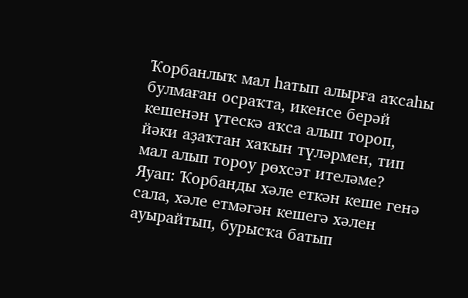Ҡорбанлыҡ мал һатып алырға аҡсаһы булмаған осраҡта, икенсе берәй кешенән үтескә аҡса алып тороп, йәки аҙаҡтан хаҡын түләрмен, тип мал алып тороу рөхсәт ителәме?
Яуап: Ҡорбанды хәле еткән кеше генә сала, хәле етмәгән кешегә хәлен ауырайтып, бурысҡа батып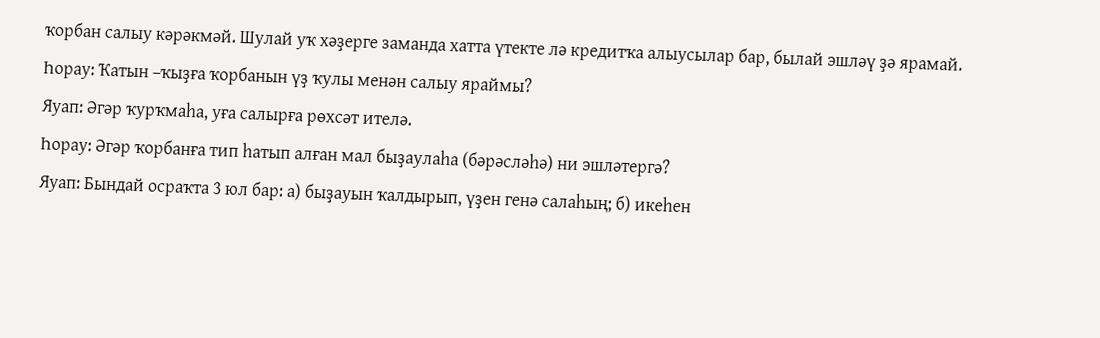ҡорбан салыу кәрәкмәй. Шулай уҡ хәҙерге заманда хатта үтекте лә кредитҡа алыусылар бар, былай эшләү ҙә ярамай.
Һорау: Ҡатын –ҡыҙға ҡорбанын үҙ ҡулы менән салыу яраймы?
Яуап: Әгәр ҡурҡмаһа, уға салырға рөхсәт ителә.
Һорау: Әгәр ҡорбанға тип һатып алған мал быҙаулаһа (бәрәсләһә) ни эшләтергә?
Яуап: Бындай осраҡта 3 юл бар: а) быҙауын ҡалдырып, үҙен генә салаһың; б) икеһен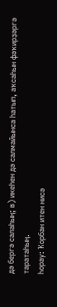дә бергә салаһың; в) икеһен дә салмайынса һатып, аҡсаһын фәҡирҙәргә таратаһың.
Һорау: Ҡорбан итен нисә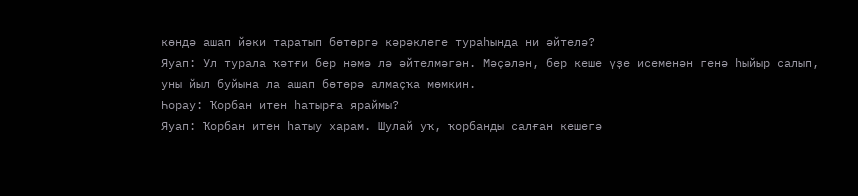көндә ашап йәки таратып бөтөргә кәрәклеге тураһында ни әйтелә?
Яуап: Ул турала ҡәтғи бер нәмә лә әйтелмәгән. Мәҫәлән, бер кеше үҙе исеменән генә һыйыр салып, уны йыл буйына ла ашап бөтөрә алмаҫҡа мөмкин.
Һорау: Ҡорбан итен һатырға яраймы?
Яуап: Ҡорбан итен һатыу харам. Шулай уҡ, ҡорбанды салған кешегә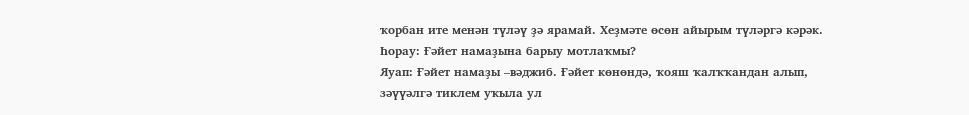ҡорбан ите менән түләү ҙә ярамай. Хеҙмәте өсөн айырым түләргә кәрәк.
Һорау: Ғәйет намаҙына барыу мотлаҡмы?
Яуап: Ғәйет намаҙы –вәджиб. Ғәйет көнөндә, ҡояш ҡалҡҡандан алып, зәүүәлгә тиклем уҡыла ул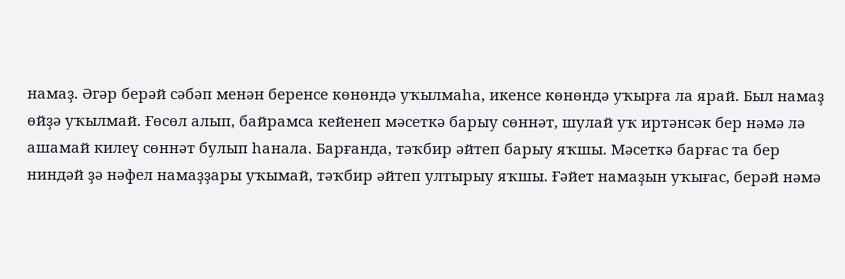намаҙ. Әгәр берәй сәбәп менән беренсе көнөндә уҡылмаһа, икенсе көнөндә уҡырға ла ярай. Был намаҙ өйҙә уҡылмай. Ғөсөл алып, байрамса кейенеп мәсеткә барыу сөннәт, шулай уҡ иртәнсәк бер нәмә лә ашамай килеү сөннәт булып һанала. Барғанда, тәҡбир әйтеп барыу яҡшы. Мәсеткә барғас та бер ниндәй ҙә нәфел намаҙҙары уҡымай, тәҡбир әйтеп ултырыу яҡшы. Ғәйет намаҙын уҡығас, берәй нәмә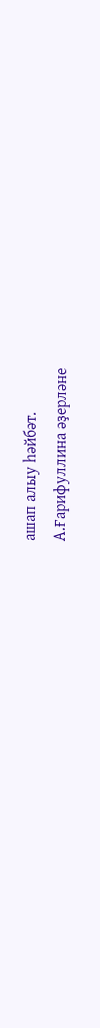ашап алыу һәйбәт.
А.Ғарифуллина әҙерләне